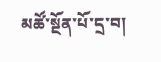མཚོ་སྔོན་པོ་དྲ་བ།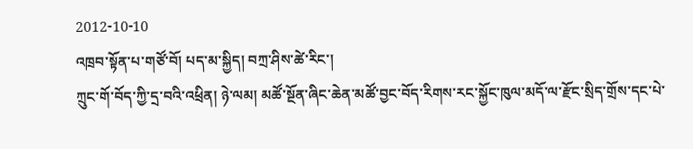2012-10-10
འཁྲབ་སྟོན་པ་གཙོ་བོ། པད་མ་སྐྱིད། བཀྲ་ཤིས་ཚེ་རིང་།
ཀྲུང་གོ་བོད་ཀྱི་དྲ་བའི་འཕྲིན། ཉེ་ལམ། མཚོ་སྔོན་ཞིང་ཆེན་མཚོ་བྱང་བོད་རིགས་རང་སྐྱོང་ཁུལ་མདོ་ལ་རྫོང་སྲིད་གྲོས་དང་པེ་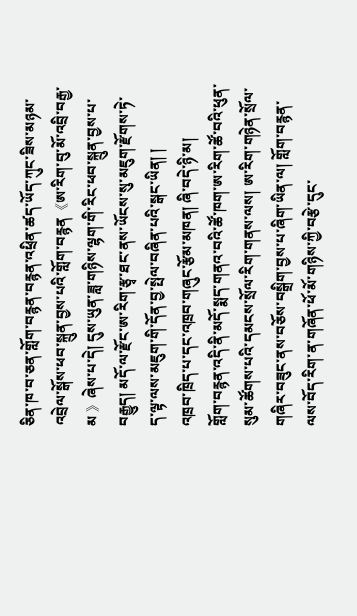ཅིན་ཁ་བ་ཅན་གློག་བརྙན་བརྙན་འཕྲིན་ཚད་ཡོད་ཀུང་ཟིས་མཉམ་འབྲེལ་སྒོས་ཕབ་སྐྲུན་བྱས་པའི་གློག་བརྙན《ཨ་རིག་བུ་མོ་འབྲི་བརྒྱ་མ 》ཞེས་པ་དེ། དུས་ཡུན་ཟླ་གཉིས་ལྷག་གི་རིང་ཕབ་སྐྲུན་བྱས་པ་བརྒྱུད། མདོ་ལ་རྫོང་ཨ་རིག་རྩྭ་ཐང་ནས་ཡོངས་སུ་མཇུག་རྫོགས་ཏེ་ད་ལྟ་ལས་མཇུག་གི་དོན་བྱ་སྤེལ་བཞིན་པའི་སྒང་ཡིན། །
འཁྲབ་ཁྲིད་པ་དང་འཁྲབ་གཞུང་རྩོམ་མཁན། ཞི་བདེ་ཉི་མ།
གློག་བརྙན་འདི་ནི་མདོ་སྨད་གནའ་བའི་ཚོ་ཁག་ཨ་རིག་ཚོ་བའི་ཕུན་སུམ་ཚོགས་པའི་དམངས་སྲོལ་རིག་གནས་ལས། ཨ་རིག་གཉེན་སྲོལ་གཞིར་བཟུང་ནས་བཅོས་བསྒྲིག་བྱས་པ་ཞིག་ཡིན་ལ། གློག་བརྙན་ལས་བོད་རིག་ན་གཞོན་ཕོ་མོ་གཉིས་ཀྱི་བརྩེ་དུང་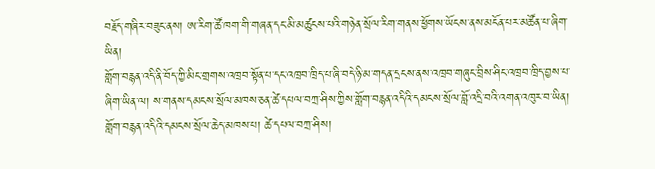བརྗོད་གཞིར་བཟུང་ནས། ཨ་རིག་ཚོ་ཁག་གི་གཞན་དང་མི་མཚུངས་པའི་གཉེན་སྲོལ་རིག་གནས་ཕྱོགས་ཡོངས་ནས་མངོན་པར་མཚོན་པ་ཞིག་ཡིན།
གློག་བརྙན་འདི་ནི་བོད་ཀྱི་མིང་གྲགས་འཁྲབ་སྟོན་པ་དང་འཁྲབ་ཁྲིད་པ་ཞི་བདེ་ཉི་མ་གདན་དྲངས་ནས་འཁྲབ་གཞུང་བྲིས་ཤིང་འཁྲབ་ཁྲིད་བྱས་པ་ཞིག་ཡིན་ལ། ས་གནས་དམངས་སྲོལ་མཁས་ཅན་ཚེ་དཔལ་བཀྲ་ཤིས་ཀྱིས་གློག་བརྙན་འདིའི་དམངས་སྲོལ་བློ་འདྲི་བའི་འགན་འཁུར་བ་ཡིན།
གློག་བརྙན་འདིའི་དམངས་སྲོལ་ཆེད་མཁས་པ། ཚེ་དཔལ་བཀྲ་ཤིས།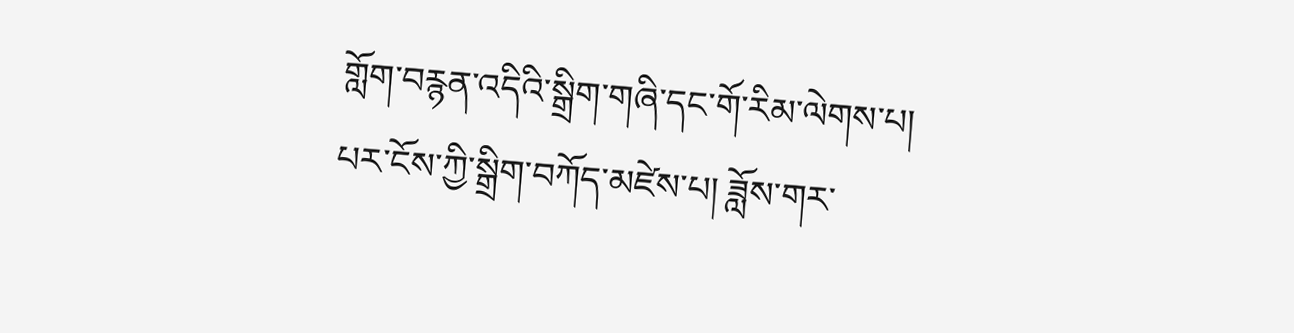གློག་བརྙན་འདིའི་སྒྲིག་གཞི་དང་གོ་རིམ་ལེགས་པ། པར་ངོས་ཀྱི་སྒྲིག་བཀོད་མཛེས་པ། ཟློས་གར་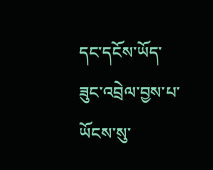དང་དངོས་ཡོད་ཟུང་འབྲེལ་བྱས་པ་ཡོངས་སུ་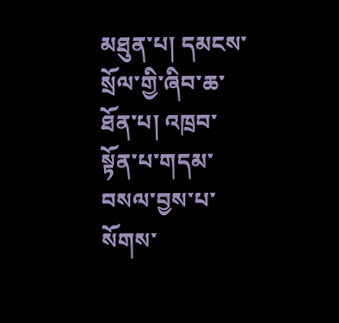མཐུན་པ། དམངས་སྲོལ་གྱི་ཞིབ་ཆ་ཐོན་པ། འཁྲབ་སྟོན་པ་གདམ་བསལ་བྱས་པ་སོགས་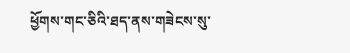ཕྱོགས་གང་ཅིའི་ཐད་ནས་གཟེངས་སུ་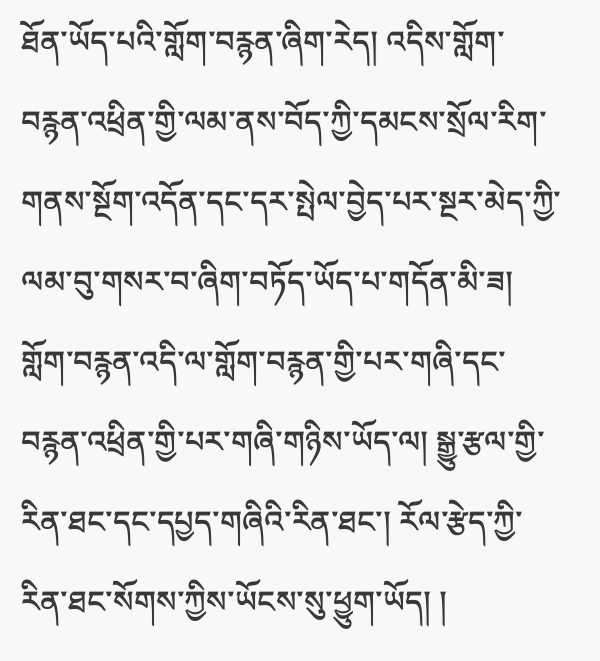ཐོན་ཡོད་པའི་གློག་བརྙན་ཞིག་རེད། འདིས་གློག་བརྙན་འཕྲིན་གྱི་ལམ་ནས་བོད་ཀྱི་དམངས་སྲོལ་རིག་གནས་སྔོག་འདོན་དང་དར་སྤེལ་བྱེད་པར་སྔར་མེད་ཀྱི་ལམ་བུ་གསར་བ་ཞིག་བཏོད་ཡོད་པ་གདོན་མི་ཟ།
གློག་བརྙན་འདི་ལ་གློག་བརྙན་གྱི་པར་གཞི་དང་བརྙན་འཕྲིན་གྱི་པར་གཞི་གཉིས་ཡོད་ལ། སྒྱུ་རྩལ་གྱི་རིན་ཐང་དང་དཔྱད་གཞིའི་རིན་ཐང་། རོལ་རྩེད་ཀྱི་རིན་ཐང་སོགས་ཀྱིས་ཡོངས་སུ་ཕྱུག་ཡོད། །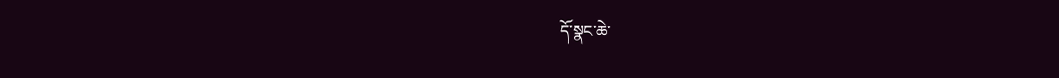དོ་སྣང་ཆེ་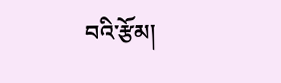བའི་རྩོམ།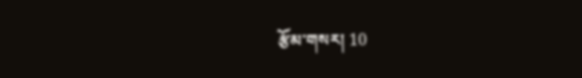རྩོམ་གསར། 10